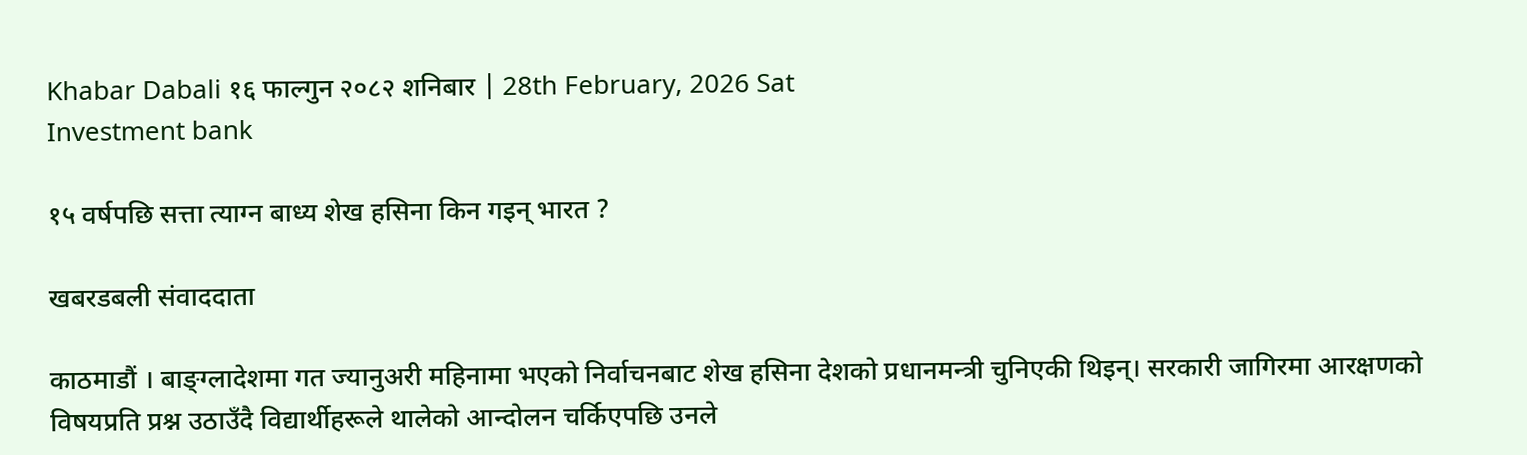Khabar Dabali १६ फाल्गुन २०८२ शनिबार | 28th February, 2026 Sat
Investment bank

१५ वर्षपछि सत्ता त्याग्न बाध्य शेख हसिना किन गइन् भारत ?

खबरडबली संवाददाता

काठमाडौं । बाङ्ग्लादेशमा गत ज्यानुअरी महिनामा भएको निर्वाचनबाट शेख हसिना देशको प्रधानमन्त्री चुनिएकी थिइन्। सरकारी जागिरमा आरक्षणको विषयप्रति प्रश्न उठाउँदै विद्यार्थीहरूले थालेको आन्दोलन चर्किएपछि उनले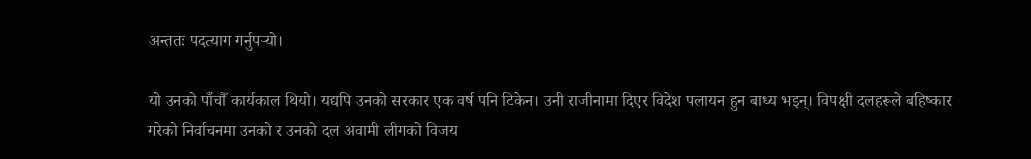अन्ततः पदत्याग गर्नुपर्‍यो।

यो उनको पाँचौँ कार्यकाल थियो। यद्यपि उनको सरकार एक वर्ष पनि टिकेन। उनी राजीनामा दिएर विदेश पलायन हुन बाध्य भइन्। विपक्षी दलहरूले बहिष्कार गरेको निर्वाचनमा उनको र उनको दल अवामी लीगको विजय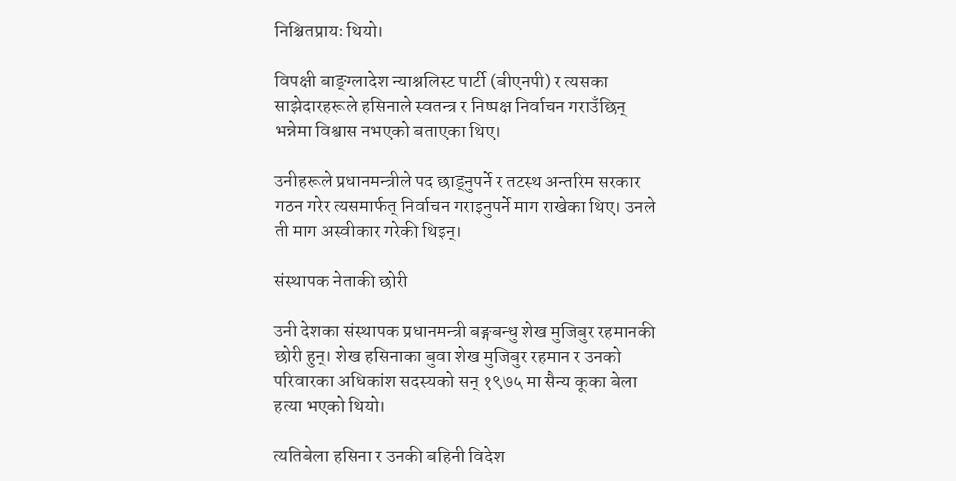निश्चितप्रायः थियो।

विपक्षी बाङ्ग्लादेश न्याश्नलिस्ट पार्टी (बीएनपी) र त्यसका साझेदारहरूले हसिनाले स्वतन्त्र र निष्पक्ष निर्वाचन गराउँछिन् भन्नेमा विश्वास नभएको बताएका थिए।

उनीहरूले प्रधानमन्त्रीले पद छाड्नुपर्ने र तटस्थ अन्तरिम सरकार गठन गरेर त्यसमार्फत् निर्वाचन गराइनुपर्ने माग राखेका थिए। उनले ती माग अस्वीकार गरेकी थिइन्।

संस्थापक नेताकी छोरी

उनी देशका संस्थापक प्रधानमन्त्री बङ्गबन्धु शेख मुजिबुर रहमानकी छोरी हुन्। शेख हसिनाका बुवा शेख मुजिबुर रहमान र उनको परिवारका अधिकांश सदस्यको सन् १९७५ मा सैन्य कूका बेला हत्या भएको थियो।

त्यतिबेला हसिना र उनकी बहिनी विदेश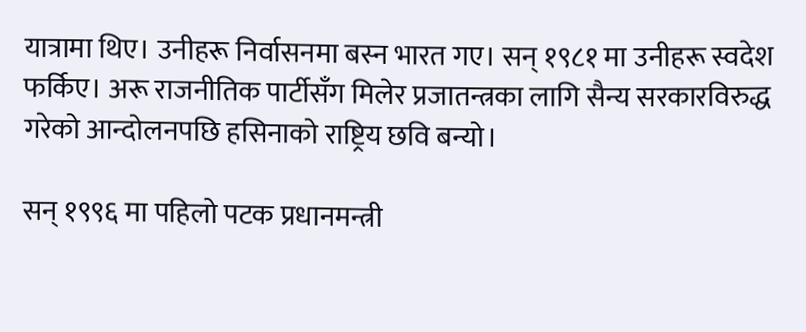यात्रामा थिए। उनीहरू निर्वासनमा बस्न भारत गए। सन् १९८१ मा उनीहरू स्वदेश फर्किए। अरू राजनीतिक पार्टीसँग मिलेर प्रजातन्त्रका लागि सैन्य सरकारविरुद्ध गरेको आन्दोलनपछि हसिनाको राष्ट्रिय छवि बन्यो।

सन् १९९६ मा पहिलो पटक प्रधानमन्त्री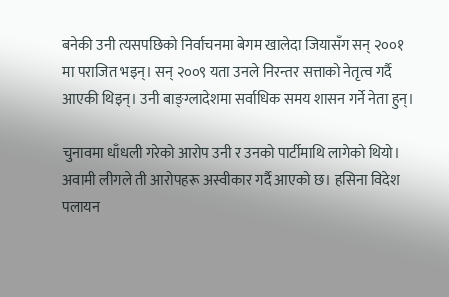बनेकी उनी त्यसपछिको निर्वाचनमा बेगम खालेदा जियासँग सन् २००१ मा पराजित भइन्। सन् २००९ यता उनले निरन्तर सत्ताको नेतृत्व गर्दै आएकी थिइन्। उनी बाङ्ग्लादेशमा सर्वाधिक समय शासन गर्ने नेता हुन्।

चुनावमा धाँधली गरेको आरोप उनी र उनको पार्टीमाथि लागेको थियो। अवामी लीगले ती आरोपहरू अस्वीकार गर्दै आएको छ। हसिना विदेश पलायन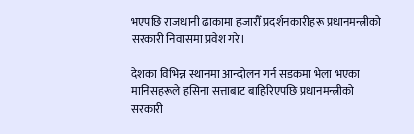भएपछि राजधानी ढाकामा हजारौँ प्रदर्शनकारीहरू प्रधानमन्त्रीको सरकारी निवासमा प्रवेश गरे।

देशका विभिन्न स्थानमा आन्दोलन गर्न सडकमा भेला भएका मानिसहरूले हसिना सत्ताबाट बाहिरिएपछि प्रधानमन्त्रीको सरकारी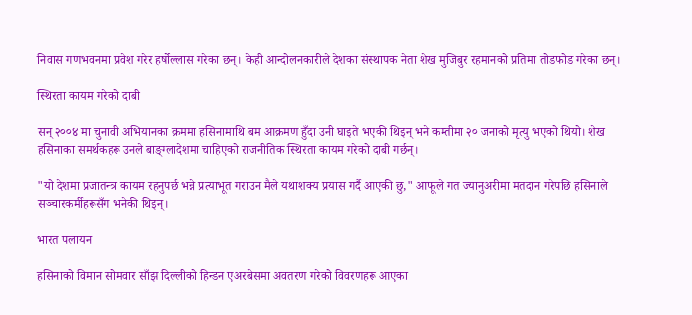निवास गणभवनमा प्रवेश गरेर हर्षोल्लास गरेका छन्। केही आन्दोलनकारीले देशका संस्थापक नेता शेख मुजिबुर रहमानको प्रतिमा तोडफोड गरेका छन्।

स्थिरता कायम गरेको दाबी

सन् २००४ मा चुनावी अभियानका क्रममा हसिनामाथि बम आक्रमण हुँदा उनी घाइते भएकी थिइन् भने कम्तीमा २० जनाको मृत्यु भएको थियो। शेख हसिनाका समर्थकहरू उनले बाङ्ग्लादेशमा चाहिएको राजनीतिक स्थिरता कायम गरेको दाबी गर्छन्।

"यो देशमा प्रजातन्त्र कायम रहनुपर्छ भन्ने प्रत्याभूत गराउन मैले यथाशक्य प्रयास गर्दै आएकी छु," आफूले गत ज्यानुअरीमा मतदान गरेपछि हसिनाले सञ्चारकर्मीहरूसँग भनेकी थिइन्।

भारत पलायन

हसिनाको विमान सोमवार साँझ दिल्लीको हिन्डन एअरबेसमा अवतरण गरेको विवरणहरू आएका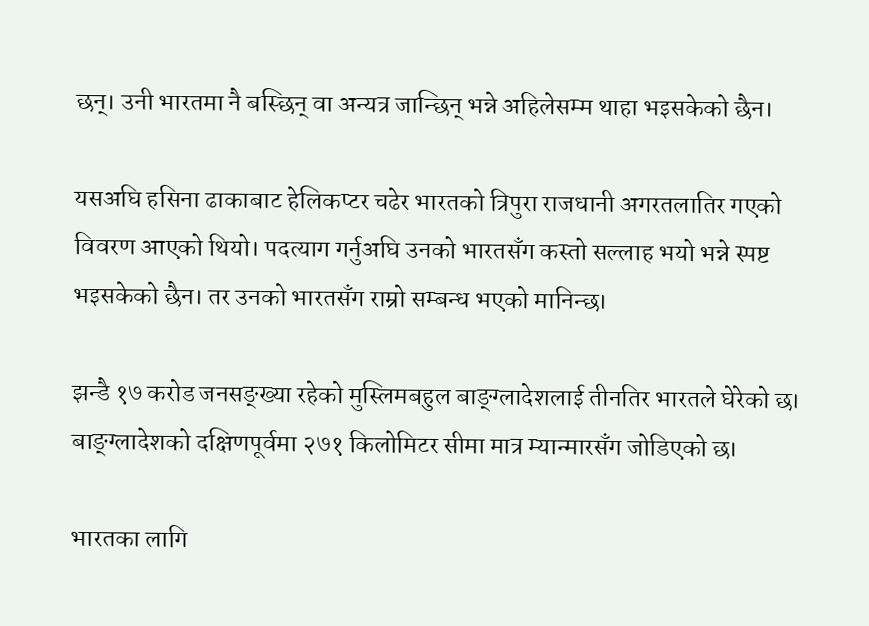छन्। उनी भारतमा नै बस्छिन् वा अन्यत्र जान्छिन् भन्ने अहिलेसम्म थाहा भइसकेको छैन।

यसअघि हसिना ढाकाबाट हेलिकप्टर चढेर भारतको त्रिपुरा राजधानी अगरतलातिर गएको विवरण आएको थियो। पदत्याग गर्नुअघि उनको भारतसँग कस्तो सल्लाह भयो भन्ने स्पष्ट भइसकेको छैन। तर उनको भारतसँग राम्रो सम्बन्ध भएको मानिन्छ।

झन्डै १७ करोड जनसङ्ख्या रहेको मुस्लिमबहुल बाङ्ग्लादेशलाई तीनतिर भारतले घेरेको छ। बाङ्ग्लादेशको दक्षिणपूर्वमा २७१ किलोमिटर सीमा मात्र म्यान्मारसँग जोडिएको छ।

भारतका लागि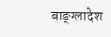बाङ्ग्लादेश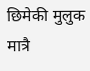छिमेकी मुलुक मात्रै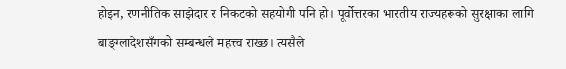होइन, रणनीतिक साझेदार र निकटको सहयोगी पनि हो। पूर्वोत्तरका भारतीय राज्यहरूको सुरक्षाका लागि बाङ्ग्लादेशसँगको सम्बन्धले महत्त्व राख्छ। त्यसैले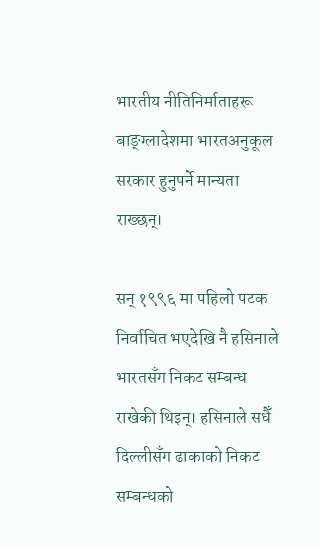भारतीय नीतिनिर्माताहरू बाङ्ग्लादेशमा भारतअनुकूल सरकार हुनुपर्ने मान्यता राख्छन्।

सन् १९९६ मा पहिलो पटक निर्वाचित भएदेखि नै हसिनाले भारतसँग निकट सम्बन्ध राखेकी थिइन्। हसिनाले सधैँ दिल्लीसँग ढाकाको निकट सम्बन्धको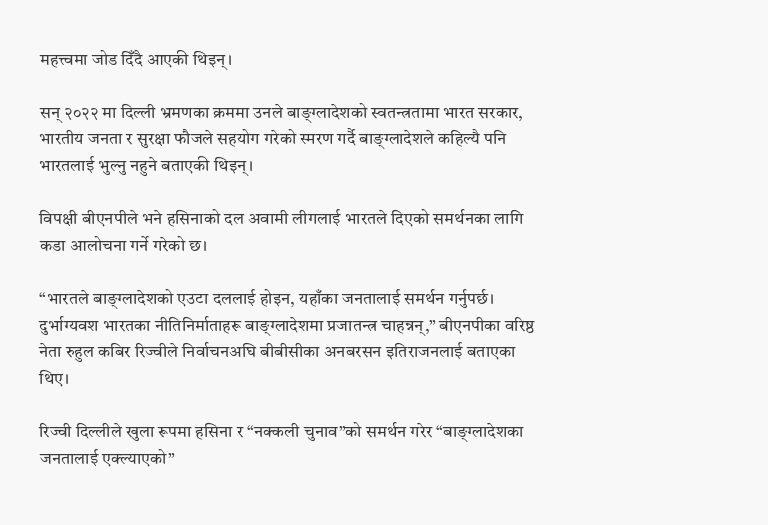महत्त्वमा जोड दिँदै आएकी थिइन्।

सन् २०२२ मा दिल्ली भ्रमणका क्रममा उनले बाङ्ग्लादेशको स्वतन्त्रतामा भारत सरकार, भारतीय जनता र सुरक्षा फौजले सहयोग गरेको स्मरण गर्दै बाङ्ग्लादेशले कहिल्यै पनि भारतलाई भुल्नु नहुने बताएकी थिइन्।

विपक्षी बीएनपीले भने हसिनाको दल अवामी लीगलाई भारतले दिएको समर्थनका लागि कडा आलोचना गर्ने गरेको छ।

“भारतले बाङ्ग्लादेशको एउटा दललाई होइन, यहाँका जनतालाई समर्थन गर्नुपर्छ। दुर्भाग्यवश भारतका नीतिनिर्माताहरू बाङ्ग्लादेशमा प्रजातन्त्र चाहन्नन्,” बीएनपीका वरिष्ठ नेता रुहुल कबिर रिज्वीले निर्वाचनअघि बीबीसीका अनबरसन इतिराजनलाई बताएका थिए।

रिज्वी दिल्लीले खुला रूपमा हसिना र “नक्कली चुनाव”को समर्थन गरेर “बाङ्ग्लादेशका जनतालाई एक्ल्याएको”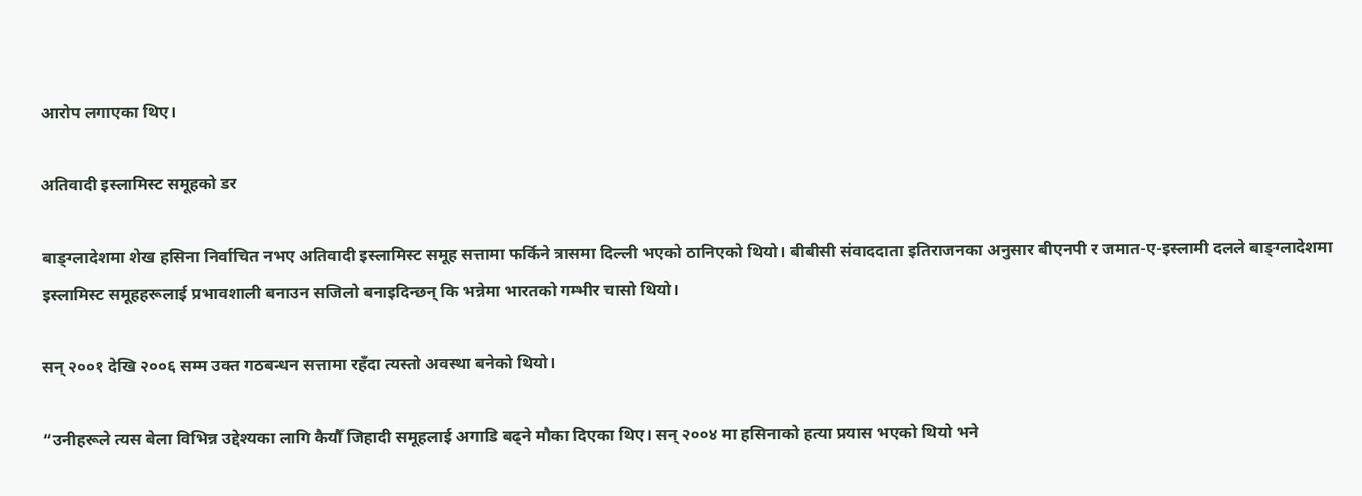आरोप लगाएका थिए।

अतिवादी इस्लामिस्ट समूहको डर

बाङ्ग्लादेशमा शेख हसिना निर्वाचित नभए अतिवादी इस्लामिस्ट समूह सत्तामा फर्किने त्रासमा दिल्ली भएको ठानिएको थियो। बीबीसी संवाददाता इतिराजनका अनुसार बीएनपी र जमात-ए-इस्लामी दलले बाङ्ग्लादेशमा इस्लामिस्ट समूहहरूलाई प्रभावशाली बनाउन सजिलो बनाइदिन्छन् कि भन्नेमा भारतको गम्भीर चासो थियो।

सन् २००१ देखि २००६ सम्म उक्त गठबन्धन सत्तामा रहँदा त्यस्तो अवस्था बनेको थियो।

“उनीहरूले त्यस बेला विभिन्न उद्देश्यका लागि कैयौँ जिहादी समूहलाई अगाडि बढ्ने मौका दिएका थिए। सन् २००४ मा हसिनाको हत्या प्रयास भएको थियो भने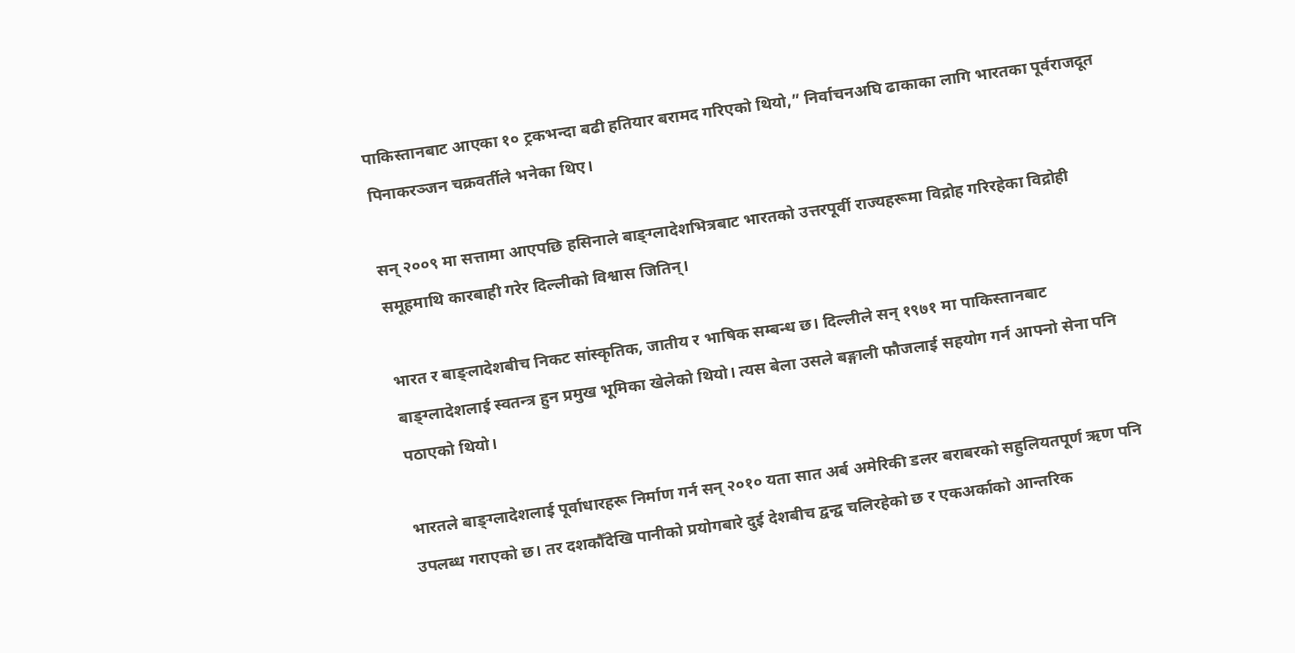पाकिस्तानबाट आएका १० ट्रकभन्दा बढी हतियार बरामद गरिएको थियो,” निर्वाचनअघि ढाकाका लागि भारतका पूर्वराजदूत पिनाकरञ्जन चक्रवर्तीले भनेका थिए।

सन् २००९ मा सत्तामा आएपछि हसिनाले बाङ्ग्लादेशभित्रबाट भारतको उत्तरपूर्वी राज्यहरूमा विद्रोह गरिरहेका विद्रोही समूहमाथि कारबाही गरेर दिल्लीको विश्वास जितिन्।

भारत र बाङ्लादेशबीच निकट सांस्कृतिक, जातीय र भाषिक सम्बन्ध छ। दिल्लीले सन् १९७१ मा पाकिस्तानबाट बाङ्ग्लादेशलाई स्वतन्त्र हुन प्रमुख भूमिका खेलेको थियो। त्यस बेला उसले बङ्गाली फौजलाई सहयोग गर्न आफ्नो सेना पनि पठाएको थियो।

भारतले बाङ्ग्लादेशलाई पूर्वाधारहरू निर्माण गर्न सन् २०१० यता सात अर्ब अमेरिकी डलर बराबरको सहुलियतपूर्ण ऋण पनि उपलब्ध गराएको छ। तर दशकौँदेखि पानीको प्रयोगबारे दुई देशबीच द्वन्द्व चलिरहेको छ र एकअर्काको आन्तरिक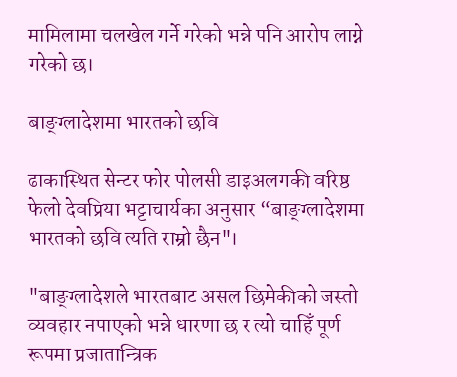मामिलामा चलखेल गर्ने गरेको भन्ने पनि आरोप लाग्ने गरेको छ।

बाङ्ग्लादेशमा भारतको छवि

ढाकास्थित सेन्टर फोर पोलसी डाइअलगकी वरिष्ठ फेलो देवप्रिया भट्टाचार्यका अनुसार “बाङ्ग्लादेशमा भारतको छवि त्यति राम्रो छैन"।

"बाङ्ग्लादेशले भारतबाट असल छिमेकीको जस्तो व्यवहार नपाएको भन्ने धारणा छ र त्यो चाहिँ पूर्ण रूपमा प्रजातान्त्रिक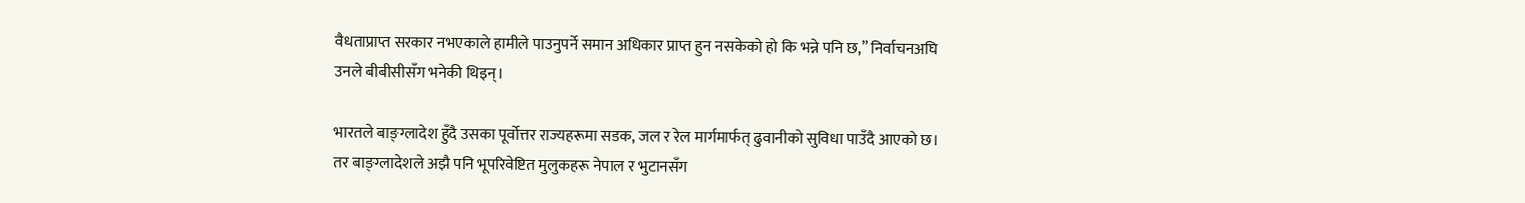वैधताप्राप्त सरकार नभएकाले हामीले पाउनुपर्ने समान अधिकार प्राप्त हुन नसकेको हो कि भन्ने पनि छ,” निर्वाचनअघि उनले बीबीसीसँग भनेकी थिइन्।

भारतले बाङ्ग्लादेश हुँदै उसका पूर्वोत्तर राज्यहरूमा सडक, जल र रेल मार्गमार्फत् ढुवानीको सुविधा पाउँदै आएको छ। तर बाङ्ग्लादेशले अझै पनि भूपरिवेष्टित मुलुकहरू नेपाल र भुटानसँग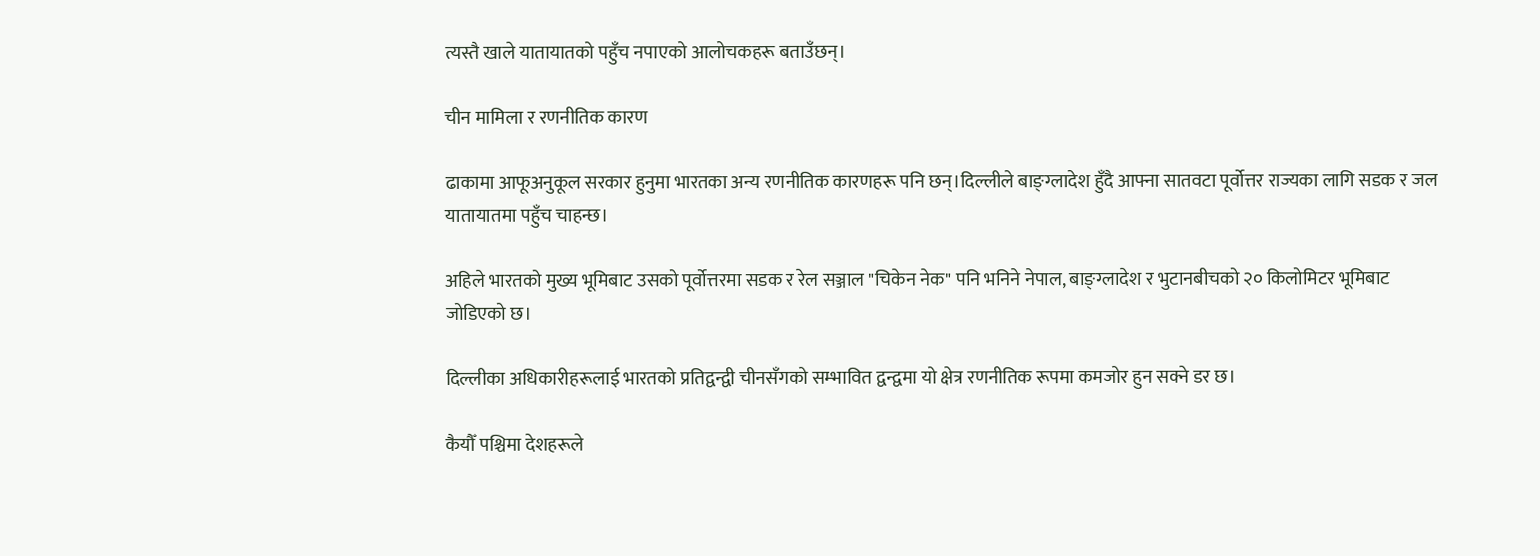त्यस्तै खाले यातायातको पहुँच नपाएको आलोचकहरू बताउँछन्।

चीन मामिला र रणनीतिक कारण

ढाकामा आफूअनुकूल सरकार हुनुमा भारतका अन्य रणनीतिक कारणहरू पनि छन्।दिल्लीले बाङ्ग्लादेश हुँदै आफ्ना सातवटा पूर्वोत्तर राज्यका लागि सडक र जल यातायातमा पहुँच चाहन्छ।

अहिले भारतको मुख्य भूमिबाट उसको पूर्वोत्तरमा सडक र रेल सञ्जाल "चिकेन नेक" पनि भनिने नेपाल, बाङ्ग्लादेश र भुटानबीचको २० किलोमिटर भूमिबाट जोडिएको छ।

दिल्लीका अधिकारीहरूलाई भारतको प्रतिद्वन्द्वी चीनसँगको सम्भावित द्वन्द्वमा यो क्षेत्र रणनीतिक रूपमा कमजोर हुन सक्ने डर छ।

कैयौँ पश्चिमा देशहरूले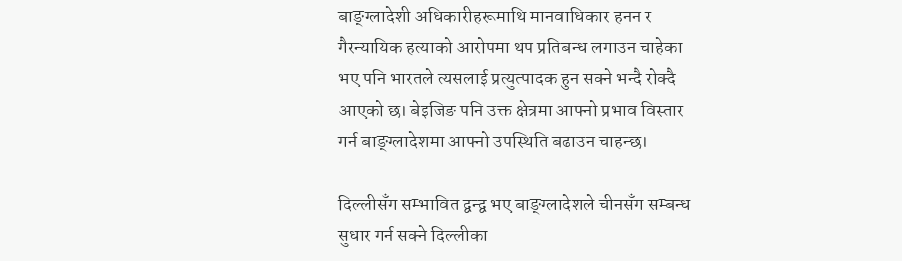बाङ्ग्लादेशी अधिकारीहरूमाथि मानवाधिकार हनन र गैरन्यायिक हत्याको आरोपमा थप प्रतिबन्ध लगाउन चाहेका भए पनि भारतले त्यसलाई प्रत्युत्पादक हुन सक्ने भन्दै रोक्दै आएको छ। बेइजिङ पनि उक्त क्षेत्रमा आफ्नो प्रभाव विस्तार गर्न बाङ्ग्लादेशमा आफ्नो उपस्थिति बढाउन चाहन्छ।

दिल्लीसँग सम्भावित द्वन्द्व भए बाङ्ग्लादेशले चीनसँग सम्बन्ध सुधार गर्न सक्ने दिल्लीका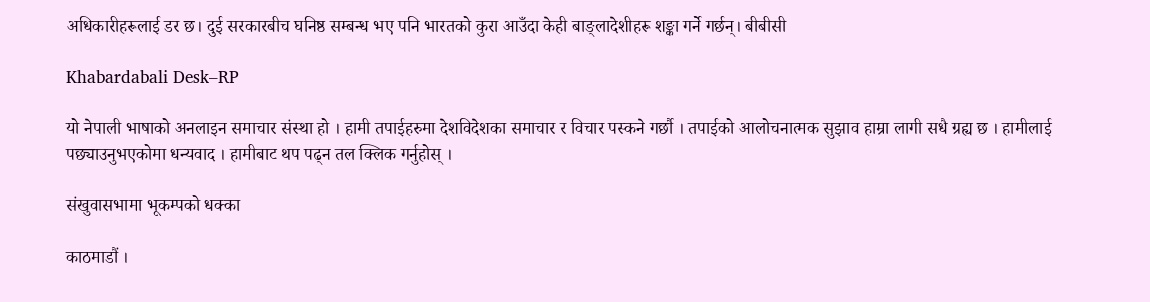अधिकारीहरूलाई डर छ। दुई सरकारबीच घनिष्ठ सम्बन्ध भए पनि भारतको कुरा आउँदा केही बाङ्लादेशीहरू शङ्का गर्ने गर्छन्। बीबीसी

Khabardabali Desk–RP

यो नेपाली भाषाको अनलाइन समाचार संस्था हो । हामी तपाईहरुमा देशविदेशका समाचार र विचार पस्कने गर्छौ । तपाईको आलोचनात्मक सुझाव हाम्रा लागी सधै ग्रह्य छ । हामीलाई पछ्याउनुभएकोमा धन्यवाद । हामीबाट थप पढ्न तल क्लिक गर्नुहोस् ।

संखुवासभामा भूकम्पको धक्का

काठमाडौं ।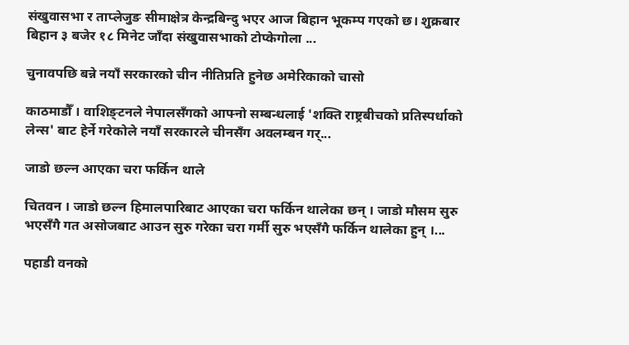संखुवासभा र ताप्लेजुङ सीमाक्षेत्र केन्द्रबिन्दु भएर आज बिहान भूकम्प गएको छ। शुक्रबार बिहान ३ बजेर १८ मिनेट जाँदा संखुवासभाको टोप्केगोला ...

चुनावपछि बन्ने नयाँ सरकारको चीन नीतिप्रति हुनेछ अमेरिकाको चासो

काठमाडौँ । वाशिङ्टनले नेपालसँगको आफ्नो सम्बन्धलाई 'शक्ति राष्ट्रबीचको प्रतिस्पर्धाको लेन्स' बाट हेर्ने गरेकोले नयाँ सरकारले चीनसँग अवलम्बन गर्...

जाडो छल्न आएका चरा फर्किन थाले

चितवन । जाडो छल्न हिमालपारिबाट आएका चरा फर्किन थालेका छन् । जाडो मौसम सुरु भएसँगै गत असोजबाट आउन सुरु गरेका चरा गर्मी सुरु भएसँगै फर्किन थालेका हुन् ।...

पहाडी वनको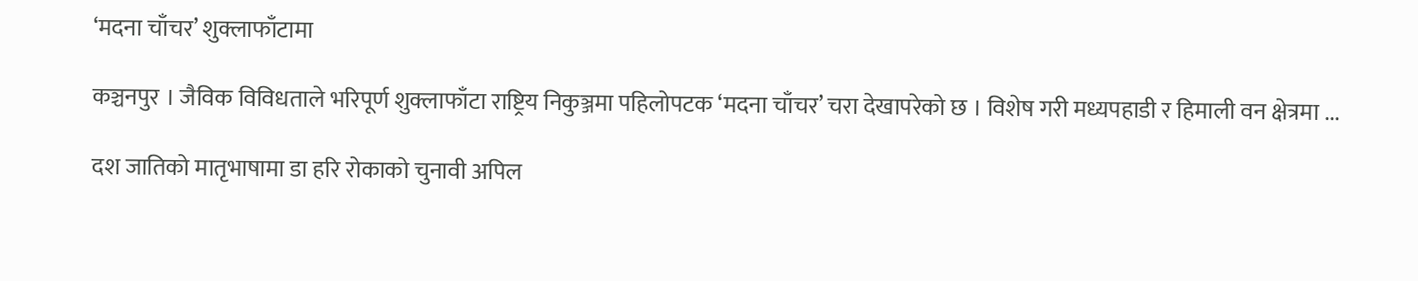‘मदना चाँचर’ शुक्लाफाँटामा

कञ्चनपुर । जैविक विविधताले भरिपूर्ण शुक्लाफाँटा राष्ट्रिय निकुञ्जमा पहिलोपटक ‘मदना चाँचर’ चरा देखापरेको छ । विशेष गरी मध्यपहाडी र हिमाली वन क्षेत्रमा ...

दश जातिको मातृभाषामा डा हरि रोकाको चुनावी अपिल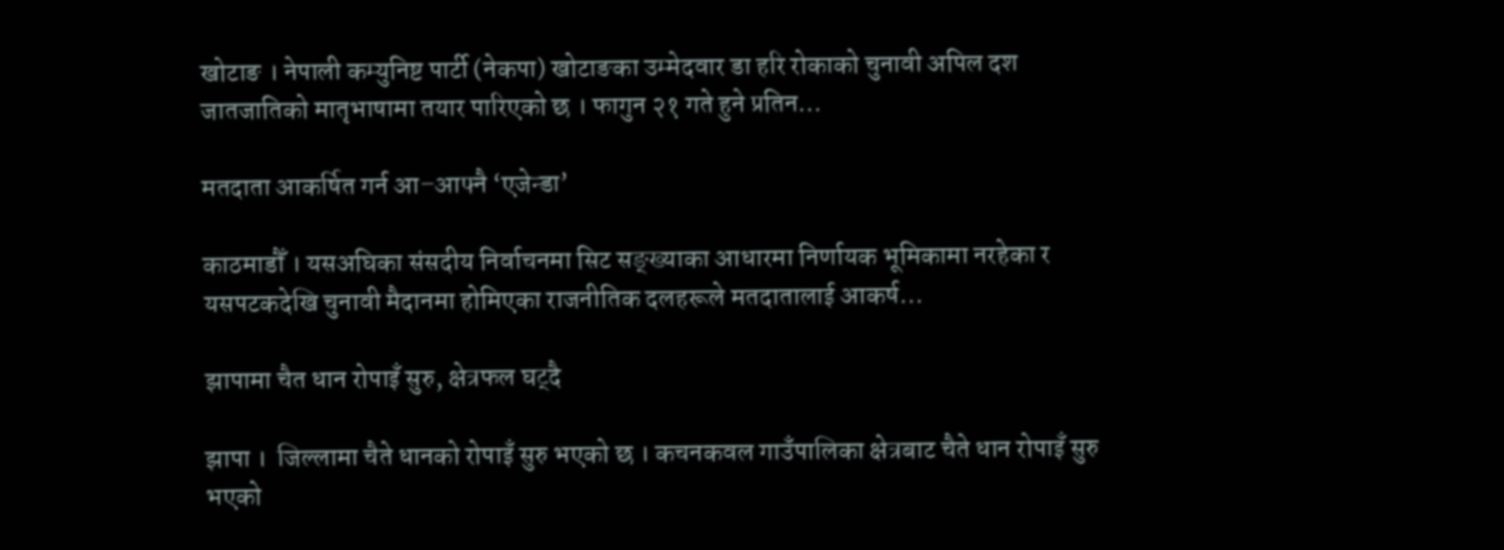खोटाङ । नेपाली कम्युनिष्ट पार्टी (नेकपा) खोटाङका उम्मेदवार डा हरि रोकाको चुनावी अपिल दश जातजातिको मातृभाषामा तयार पारिएको छ । फागुन २१ गते हुने प्रतिन...

मतदाता आकर्षित गर्न आ–आफ्नै ‘एजेन्डा’

काठमाडौँ । यसअघिका संसदीय निर्वाचनमा सिट सङ्ख्याका आधारमा निर्णायक भूमिकामा नरहेका र यसपटकदेखि चुनावी मैदानमा होमिएका राजनीतिक दलहरूले मतदातालाई आकर्ष...

झापामा चैत धान रोपाइँ सुरु, क्षेत्रफल घट्दै

झापा ।  जिल्लामा चैते धानको रोपाइँ सुरु भएको छ । कचनकवल गाउँपालिका क्षेत्रबाट चैते धान रोपाइँ सुरु भएको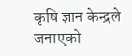कृषि ज्ञान केन्द्रले जनाएको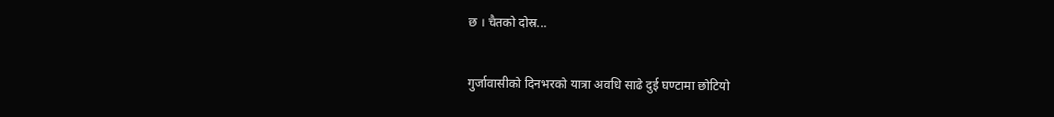छ । चैतको दोस्र...

गुर्जावासीको दिनभरको यात्रा अवधि साढे दुई घण्टामा छोटियो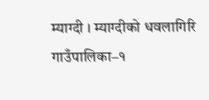म्याग्दी । म्याग्दीको धवलागिरि गाउँपालिका–१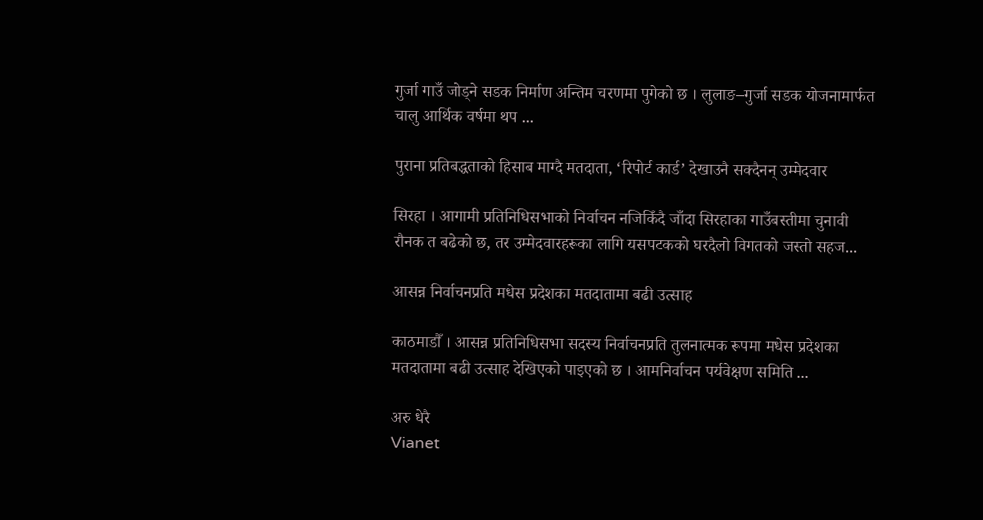गुर्जा गाउँ जोड्ने सडक निर्माण अन्तिम चरणमा पुगेको छ । लुलाङ–गुर्जा सडक योजनामार्फत चालु आर्थिक वर्षमा थप ...

पुराना प्रतिबद्धताको हिसाब माग्दै मतदाता, ‘रिपोर्ट कार्ड’ देखाउनै सक्दैनन् उम्मेदवार

सिरहा । आगामी प्रतिनिधिसभाको निर्वाचन नजिकिँदै जाँदा सिरहाका गाउँबस्तीमा चुनावी रौनक त बढेको छ, तर उम्मेदवारहरूका लागि यसपटकको घरदैलो विगतको जस्तो सहज...

आसन्न निर्वाचनप्रति मधेस प्रदेशका मतदातामा बढी उत्साह

काठमाडौँ । आसन्न प्रतिनिधिसभा सदस्य निर्वाचनप्रति तुलनात्मक रूपमा मधेस प्रदेशका मतदातामा बढी उत्साह देखिएको पाइएको छ । आमनिर्वाचन पर्यवेक्षण समिति ...

अरु धेरै
Vianet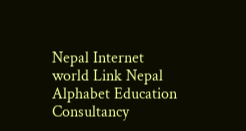Nepal Internet
world Link Nepal
Alphabet Education Consultancy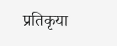प्रतिकृया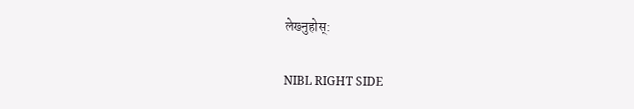लेख्नुहोस्:

NIBL RIGHT SIDE